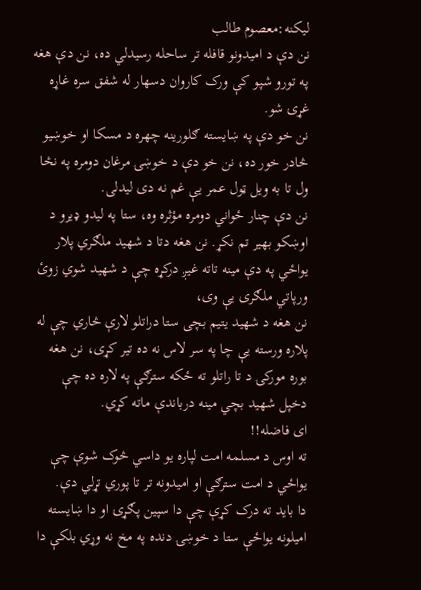لیکنه:معصوم طالب
نن دې د امیدونو قافله تر ساحله رسیدلي ده، نن دې هغه په تورو شپو کې ورک کاروان دسهار له شفق سره غاړه غړۍ شو.
نن خو دې په ښایسته ګلورینه چهره د مسکا او خوښیو څادر خور ده، نن خو دې د خوښۍ مرغان دومره په نڅا ول تا به ویل ټول عمر یې غم نه دی لیدلی.
نن دې چنار ځواني دومره مؤثره وه، ستا په لیدو ډیرو د اوښکو بهیر تم نکړ. نن هغه دتا د شهید ملګري پلار یواځي په دې مینه تاته غیږ درکړه چې د شهید شوي زوئ ورپاتي ملګری یې وی،
نن هغه د شهید یتیم بچی ستا دراتلو لارې څاري چې له پلاره ورسته یې چا په سر لاس نه ده تیر کړی، نن هغه بوره مورکۍ د تا راتلو ته ځکه سترګې په لاره ده چې دخپل شهید بچي مینه درباندې ماته کړي.
ای فاضله!!
ته اوس د مسلمه امت لپاره یو داسي څوک شوې چې یواځي د امت سترګې او امیدونه تر تا پوري تړلي دې.
دا باید ته درک کړې چې دا سپین پګړۍ او دا ښایسته امیلونه یواځې ستا د خوښۍ دنده په مخ نه وړي بلکې دا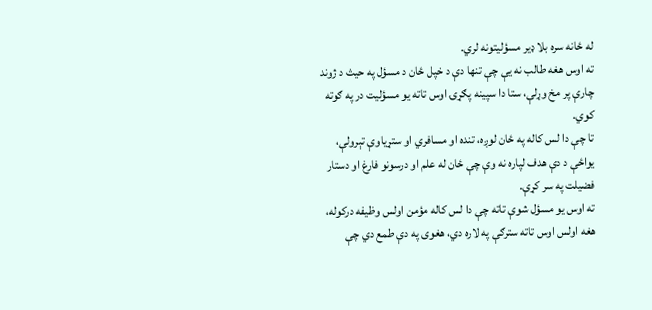له ځانه سره بلا ډیر مسؤلیتونه لري.
ته اوس هغه طالب نه یې چې تنها دې د خپل ځان د مسؤل په حیث د ژوند چارې پر مخ وړلې، ستا دا سپینه پګړۍ اوس تاته یو مسؤلیت در په ګوته کوي.
تا چې دا لس کاله په ځان لوږه، تنده او مسافري او ستړیاوې تېرولې، یواځې د دې هدف لپاره نه وې چې ځان له علم او درسونو فارغ او دستار فضیلت په سر کړې.
ته اوس یو مسؤل شوې تاته چې دا لس کاله مؤمن اولس وظیفه درکوله، هغه اولس اوس تاته سترګې په لاره دي، هغوی په دې طمع دي چې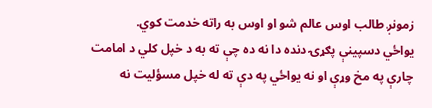زمونږ طالب اوس عالم شو او اوس به راته خدمت کوي.
یواځي دسپينې پګړۍ دنده دا نه ده چې ته به د خپل کلي د امامت چارې په مخ وړې او نه يواځي په دې ته له خپل مسؤلیت نه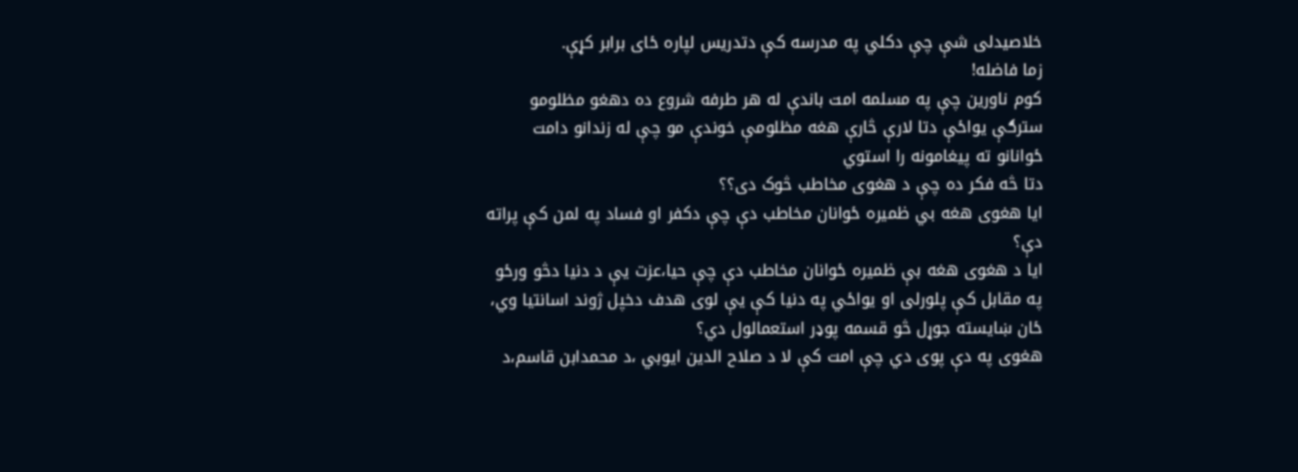خلاصیدلی شې چې دکلي په مدرسه کې دتدریس لپاره ځای برابر کړې.
زما فاضله!
کوم ناورین چې په مسلمه امت باندې له هر طرفه شروع ده دهغو مظلومو سترګې یواځې دتا لارې څارې هغه مظلومې خوندې مو چې له زندانو دامت ځوانانو ته پیغامونه را استوي
دتا څه فکر ده چې د هغوی مخاطب څوک دی؟؟
ایا هغوی هغه بي ظمیره ځوانان مخاطب دې چې دکفر او فساد په لمن کې پراته دې؟
ایا د هغوی هغه بې ظمیره ځوانان مخاطب دې چې حیا،عزت یې د دنیا دڅو ورځو په مقابل کې پلورلی او یواځي په دنیا کې یې لوی هدف دخپل ژوند اسانتیا وي، ځان ښايسته جوړل څو قسمه پوډر استعمالول دي؟
هغوی په دې پوی دي چې امت کې لا د صلاح الدین ایوبي ،د محمدابن قاسم،د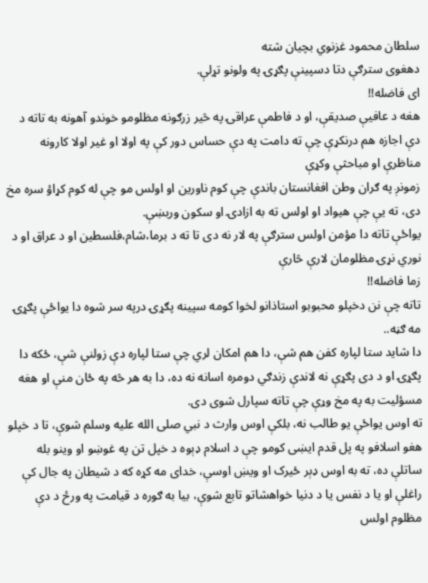سلطان محمود غزنوي بچیان شته
دهغوی سترګې دتا دسپينې پګړۍ په ولونو تړلې.
ای فاضله!!
هغه د عافيې صدیقې، او د فاطمې عراقۍ په څیر زرګونه مظلومو خوندو آهونه به تاته د دې اجازه هم درنکړې چې ته دامت په دې حساس دور کې په اولا او غیر اولا کارونه مناظرې او مباحثې وکړې
زمونږ په ګران وطن افغانستان باندې چې کوم ناورین او اولس مو چې له کوم کړاؤ سره مخ دی، ته یې چې هیواد او اولس ته به ازادۍ او سکون وربښې.
یواځې تاته دا مؤمن اولس سترګې په لار نه دی تا ته د برما،شام،فلسطین او د عراق او د نوري نړۍ مظلومان لارې څارې
زما فاضله!!
تاته چې نن دخپلو محبوبو استاذانو لخوا کومه سپینه پګړۍ درپه سر شوه دا یواځې پګړۍ مه ګڼه..
دا شايد ستا لپاره کفن هم شې، دا هم امکان لري چې ستا لپاره دې زولنې شې، ځکه دا پګړۍ او د دی پګړې نه لاندې زندګي دومره اسانه نه ده، دا به هر څه په ځان منې او هغه مسؤلیت به په مخ وړې چې تاته سپارل شوی دی.
ته اوس یواځې یو طالب نه، بلکې اوس وارث د نبي صلى الله عليه وسلم شوې، تا د خپلو هغو اسلافو په پل قدم ايښی کومو چې د اسلام ډېوه د خپل تن په غوښو او وینو بله ساتلې ده، ته به اوس ډېر ځیرک او ویښ اوسې، خدای مه کړه که د شیطان په جال کې راغلې او یا د نفس یا د دنیا خواهشاتو تابع شوې، بیا به ګوره د قیامت په ورځ د دې مظلوم اولس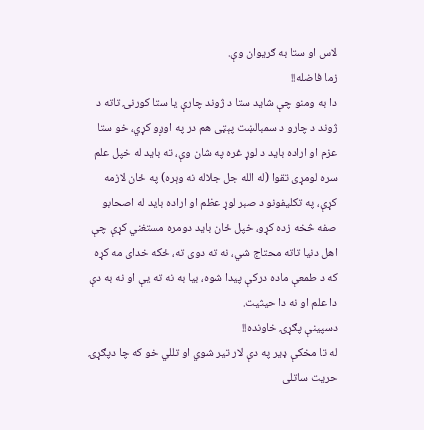لاس او ستا به ګریوان وې.
زما فاضله!!
دا به ومنو چې شايد ستا د ژوند چارې یا ستا کورنۍ تاته د ژوند د چارو د سمبالښت پېټی هم در په اوږو کړي، خو ستا عزم او اراده باید د لوړ غره په شان وې، ته باید له خپل علم سره لومړی تقوا (له الله جل جلاله نه وېره) په ځان لازمه کړې، په تکلیفونو د صبر لوړ عظم او اراده باید له اصحابو صفه څخه زده کړو، خپل ځان باید دومره مستغني کړې چې اهل دنیا تاته محتاج شي، نه ته دوی ته، ځکه خدای مه کړه که د طمعې ماده درکې پیدا شوه، بیا به نه ته يې او نه به دې دا علم او نه دا حیثیت.
دسپينې پګړۍ خاونده!!
له تا مخکې ډیر په دې لار تير شوي او تللي خو که چا دپګړۍ حريت ساتلی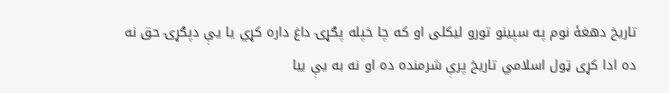تاریخ دهغۀ نوم په سپینو تورو لیکلی او که چا خپله پګړۍ داغ داره کړي یا یې دپګړۍ حق نه ده ادا کړی ټول اسلامي تاریخ پرې شرمنده ده او نه به یې بیا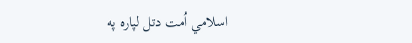اسلامي اُمت دتل لپاره په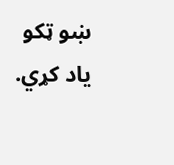ښو ټکو یاد کړي.